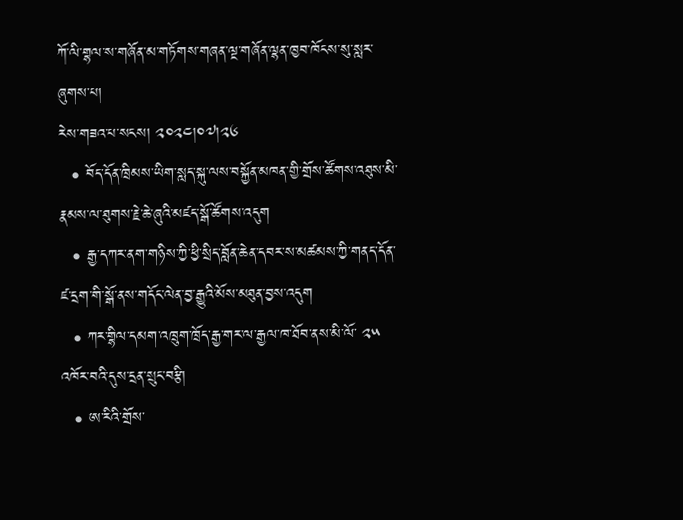ཀོ་ལི་གྷལ་ས་གཞོན་མ་གཏོགས་གཞན་ལྔ་གཞོན་ལྷན་ཁྱབ་ཁོངས་སུ་སླར་ཞུགས་པ།
རེས་གཟའ་པ་སངས། ༢༠༢༤།༠༧།༢༦
  • བོད་དོན་ཁྲིམས་ཡིག་སླད་སྐུ་ལས་བསྐྱོན་མཁན་གྱི་གྲོས་ཚོགས་འཐུས་མི་རྣམས་ལ་ཐུགས་རྗེ་ཆེ་ཞུའི་མཛད་སྒོ་ཚོགས་འདུག
  • རྒྱ་དཀར་ནག་གཉིས་ཀྱི་ཕྱི་སྲིད་བློན་ཆེན་དབར་ས་མཚམས་ཀྱི་གནད་དོན་ཛ་དྲག་གི་སྒོ་ནས་གདོང་ལེན་བྱ་རྒྱུའི་མོས་མཐུན་བྱས་འདུག
  • ཀར་གྷིལ་དམག་འཁྲུག་ཁྲོད་རྒྱ་གར་ལ་རྒྱལ་ཁ་ཐོབ་ནས་མི་ལོ་ ༢༥ འཁོར་བའི་དུས་དྲན་སྲུང་བརྩི།
  • ཨ་རིའི་གྲོས་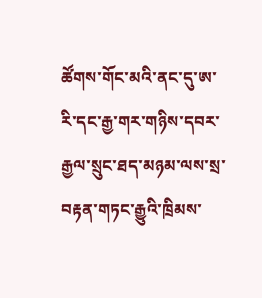ཚོགས་གོང་མའི་ནང་དུ་ཨ་རི་དང་རྒྱ་གར་གཉིས་དབར་རྒྱལ་སྲུང་ཐད་མཉམ་ལས་སྲ་བརྟན་གཏང་རྒྱུའི་ཁྲིམས་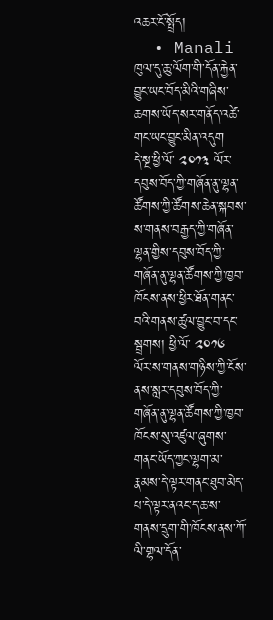འཆར་ངོ་སྤྲོད།
  • Manali ཁུལ་དུ་ཆུ་ལོག་གི་དོན་རྐྱེན་བྱུང་ཡང་བོད་མིའི་གཞིས་ཆགས་ཡོད་སར་གནོད་འཚེ་གང་ཡང་བྱུང་མིན་འདུག
དེ་སྔ་ཕྱི་ལོ་ ༢༠༡༣ ལོར་དབུས་བོད་ཀྱི་གཞོན་ནུ་ལྷན་ཚོགས་ཀྱི་ཚོགས་ཆེན་སྐབས་ས་གནས་བརྒྱད་ཀྱི་གཞོན་ལྷན་གྱིས་དབུས་བོད་ཀྱི་གཞོན་ནུ་ལྷན་ཚོགས་ཀྱི་ཁྱབ་ཁོངས་ནས་ཕྱིར་ཐོན་གནང་བའི་གནས་ཚུལ་བྱུང་བ་དང་སྦྲགས། ཕྱི་ལོ་ ༢༠༡༦ ལོར་ས་གནས་གཉིས་ཀྱི་ངོས་ནས་སླར་དབུས་བོད་ཀྱི་གཞོན་ནུ་ལྷན་ཚོགས་ཀྱི་ཁྱབ་ཁོངས་སུ་འཛུལ་ཞུགས་གནང་ཡོད་ཀྱང་ལྷག་མ་རྣམས་དེ་ལྟར་གནང་ཐུབ་མེད་པ་དེ་ལྟར་ནའང་ད་ཆ་ས་གནས་དྲུག་གི་ཁོངས་ནས་ཀོ་ལི་གྷལ་དོན་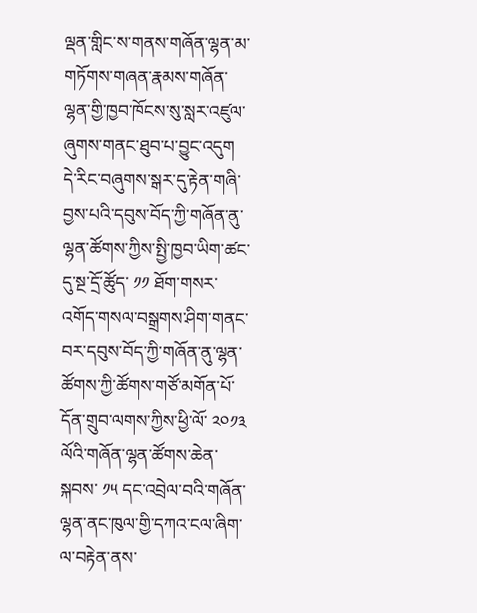ལྡན་གླིང་ས་གནས་གཞོན་ལྷན་མ་གཏོགས་གཞན་རྣམས་གཞོན་ལྷན་གྱི་ཁྱབ་ཁོངས་སུ་སླར་འཛུལ་ཞུགས་གནང་ཐུབ་པ་བྱུང་འདུག
དེ་རིང་བཞུགས་སྒར་དུ་རྟེན་གཞི་བྱས་པའི་དབུས་བོད་ཀྱི་གཞོན་ནུ་ལྷན་ཚོགས་ཀྱིས་སྤྱི་ཁྱབ་ཡིག་ཚང་དུ་སྔ་དྲོ་ཚོུད་ ༡༡ ཐོག་གསར་འགོད་གསལ་བསྒྲགས་ཤིག་གནང་བར་དབུས་བོད་ཀྱི་གཞོན་ནུ་ལྷན་ཚོགས་ཀྱི་ཚོགས་གཙོ་མགོན་པོ་དོན་གྲུབ་ལགས་ཀྱིས་ཕྱི་ལོ་ ༢༠༡༣ ལོའི་གཞོན་ལྷན་ཚོགས་ཆེན་སྐབས་ ༡༥ དང་འབྲེལ་བའི་གཞོན་ལྷན་ནང་ཁུལ་གྱི་དཀའ་ངལ་ཞིག་ལ་བརྟེན་ནས་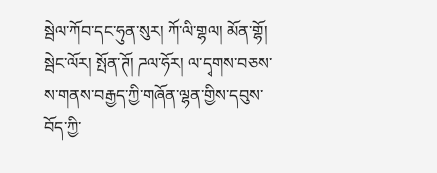སྦེལ་ཀོབ་དང་ཧུན་སུར། ཀོ་ལི་གྷལ། མོན་གྷོ། སྦེང་ལོར། སྤོན་ཊོ། ཌལ་ཧོར། ལ་དྭགས་བཅས་ས་གནས་བརྒྱད་ཀྱི་གཞོན་ལྷན་གྱིས་དབུས་བོད་ཀྱི་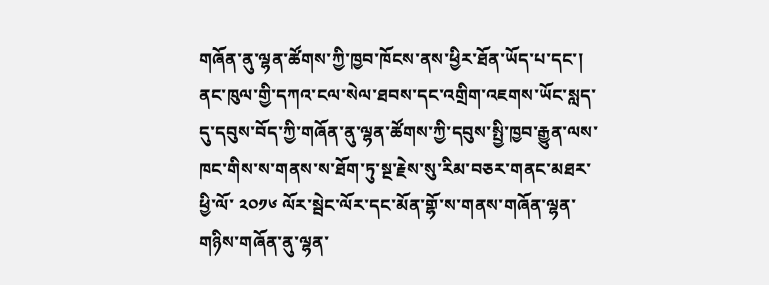གཞོན་ནུ་ལྷན་ཚོགས་ཀྱི་ཁྱབ་ཁོངས་ནས་ཕྱིར་ཐོན་ཡོད་པ་དང་། ནང་ཁུལ་གྱི་དཀའ་ངལ་སེལ་ཐབས་དང་འགྲིག་འཇགས་ཡོང་སླད་དུ་དབུས་བོད་ཀྱི་གཞོན་ནུ་ལྷན་ཚོགས་ཀྱི་དབུས་སྤྱི་ཁྱབ་རྒྱུན་ལས་ཁང་གིས་ས་གནས་ས་ཐོག་ཏུ་སྔ་རྗེས་སུ་རིམ་བཅར་གནང་མཐར་ཕྱི་ལོ་ ༢༠༡༦ ལོར་སྦེང་ལོར་དང་མོན་གྷོ་ས་གནས་གཞོན་ལྷན་གཉིས་གཞོན་ནུ་ལྷན་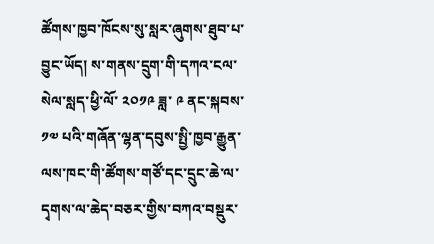ཚོགས་ཁྱབ་ཁོངས་སུ་སླར་ཞུགས་ཐུབ་པ་བྱུང་ཡོད། ས་གནས་དྲུག་གི་དཀའ་ངལ་སེལ་སླད་ཕྱི་ལོ་ ༢༠༡༩ ཟླ་ ༩ ནང་སྐབས་ ༡༧ པའི་གཞོན་ལྷན་དབུས་སྤྱི་ཁྱབ་རྒྱུན་ལས་ཁང་གི་ཚོགས་གཙོ་དང་དྲུང་ཆེ་ལ་དྭགས་ལ་ཆེད་བཅར་གྱིས་བཀའ་བསྡུར་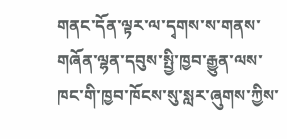གནང་དོན་ལྟར་ལ་དྭགས་ས་གནས་གཞོན་ལྷན་དབུས་སྤྱི་ཁྱབ་རྒྱུན་ལས་ཁང་གི་ཁྱབ་ཁོངས་སུ་སླར་ཞུགས་ཀྱིས་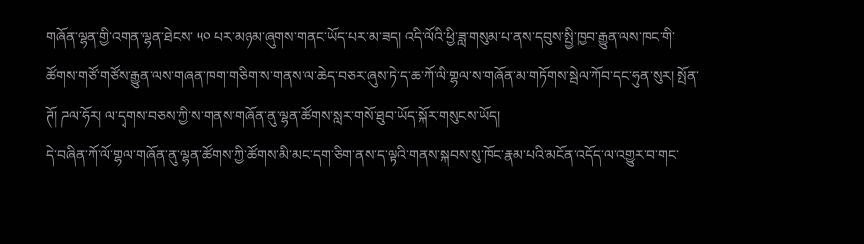གཞོན་ལྷན་གྱི་འགན་ལྷན་ཐེངས་ ༥༠ པར་མཉམ་ཞུགས་གནང་ཡོད་པར་མ་ཟད། འདི་ལོའི་ཕྱི་ཟླ་གསུམ་པ་ནས་དབུས་སྤྱི་ཁྱབ་རྒྱུན་ལས་ཁང་གི་ཚོགས་གཙོ་གཙོས་རྒྱུན་ལས་གཞན་ཁག་གཅིག་ས་གནས་ལ་ཆེད་བཅར་ཞུས་ཏེ་ད་ཆ་ཀོ་ལི་གྷལ་ས་གཞོན་མ་གཏོགས་སྦེལ་ཀོབ་དང་ཧུན་སུར། སྤོན་ཊོ། ཌལ་ཧོར། ལ་དྭགས་བཅས་ཀྱི་ས་གནས་གཞོན་ནུ་ལྷན་ཚོགས་སླར་གསོ་ཐུབ་ཡོད་སྐོར་གསུངས་ཡོད།
དེ་བཞིན་ཀོ་ལོ་གྷལ་གཞོན་ནུ་ལྷན་ཚོགས་ཀྱི་ཚོགས་མི་མང་དག་ཅིག་ནས་ད་ལྟའི་གནས་སྐབས་སུ་ཁོང་རྣམ་པའི་མངོན་འདོད་ལ་འགྱུར་བ་གང་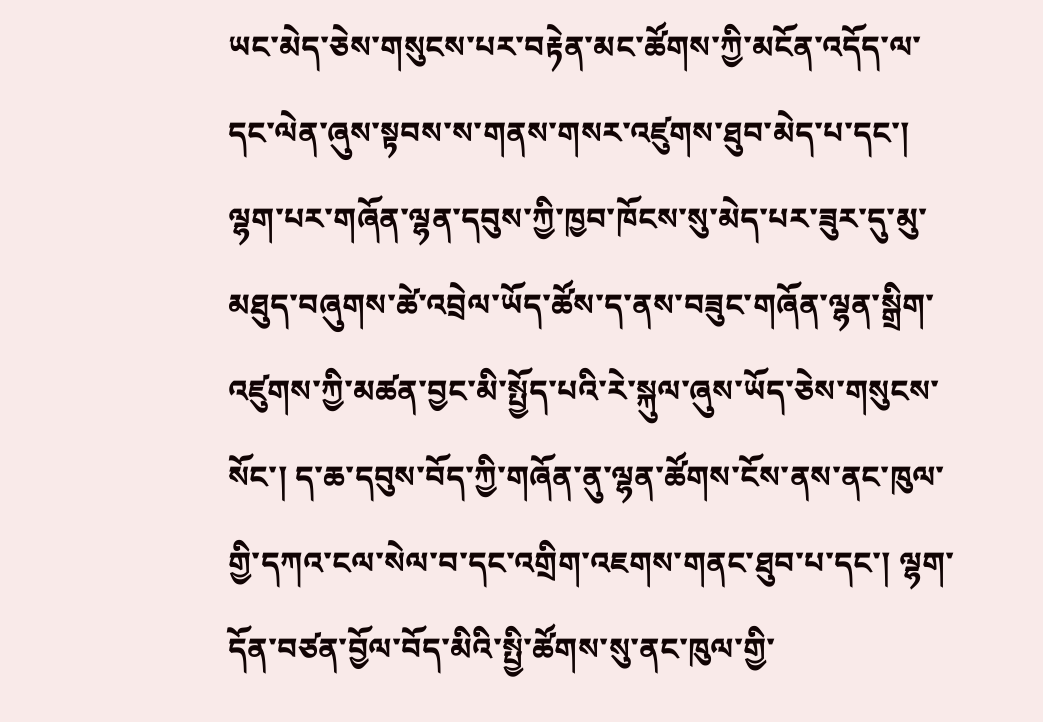ཡང་མེད་ཅེས་གསུངས་པར་བརྟེན་མང་ཚོགས་ཀྱི་མངོན་འདོད་ལ་དང་ལེན་ཞུས་སྟབས་ས་གནས་གསར་འཛུགས་ཐུབ་མེད་པ་དང་། ལྷག་པར་གཞོན་ལྷན་དབུས་ཀྱི་ཁྱབ་ཁོངས་སུ་མེད་པར་ཟུར་དུ་མུ་མཐུད་བཞུགས་ཚེ་འབྲེལ་ཡོད་ཚོས་ད་ནས་བཟུང་གཞོན་ལྷན་སྒྲིག་འཛུགས་ཀྱི་མཚན་བྱང་མི་སྤྱོད་པའི་རེ་སྐུལ་ཞུས་ཡོད་ཅེས་གསུངས་སོང་། ད་ཆ་དབུས་བོད་ཀྱི་གཞོན་ནུ་ལྷན་ཚོགས་ངོས་ནས་ནང་ཁུལ་གྱི་དཀའ་ངལ་སེལ་བ་དང་འགྲིག་འཇགས་གནང་ཐུབ་པ་དང་། ལྷག་དོན་བཙན་བྱོལ་བོད་མིའི་སྤྱི་ཚོགས་སུ་ནང་ཁུལ་གྱི་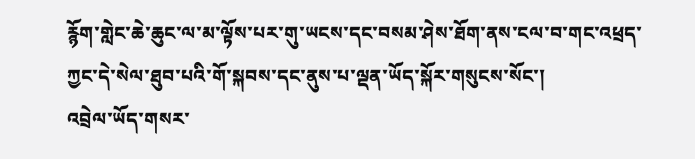རྙོག་གླེང་ཆེ་ཆུང་ལ་མ་ལྟོས་པར་གུ་ཡངས་དང་བསམ་ཤེས་ཐོག་ནས་ངལ་བ་གང་འཕྲད་ཀྱང་དེ་སེལ་ཐུབ་པའི་གོ་སྐབས་དང་ནུས་པ་ལྡན་ཡོད་སྐོར་གསུངས་སོང་།
འབྲེལ་ཡོད་གསར་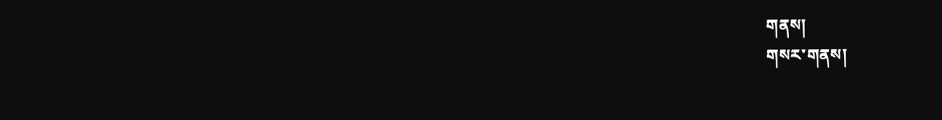གནས།
གསར་གནས།